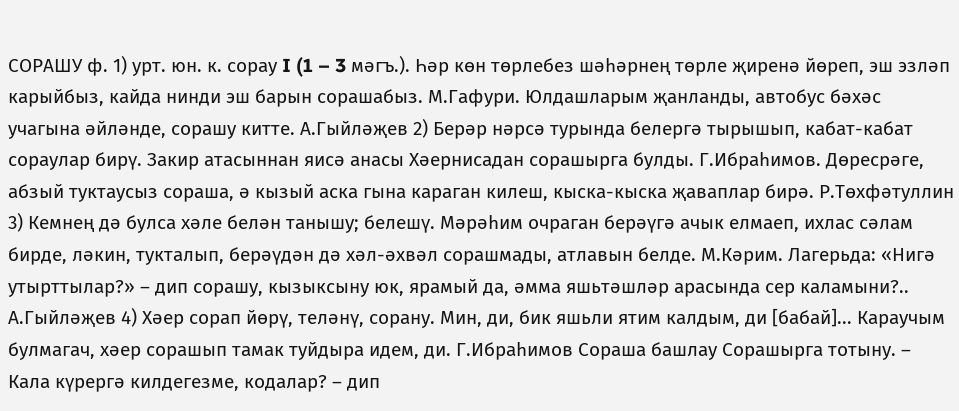СОРАШУ ф. 1) урт. юн. к. сорау I (1 – 3 мәгъ.). Һәр көн төрлебез шәһәрнең төрле җиренә йөреп, эш эзләп карыйбыз, кайда нинди эш барын сорашабыз. М.Гафури. Юлдашларым җанланды, автобус бәхәс учагына әйләнде, сорашу китте. А.Гыйләҗев 2) Берәр нәрсә турында белергә тырышып, кабат-кабат сораулар бирү. Закир атасыннан яисә анасы Хәернисадан сорашырга булды. Г.Ибраһимов. Дөресрәге, абзый туктаусыз сораша, ә кызый аска гына караган килеш, кыска-кыска җаваплар бирә. Р.Төхфәтуллин 3) Кемнең дә булса хәле белән танышу; белешү. Мәрәһим очраган берәүгә ачык елмаеп, ихлас сәлам бирде, ләкин, тукталып, берәүдән дә хәл-әхвәл сорашмады, атлавын белде. М.Кәрим. Лагерьда: «Нигә утырттылар?» – дип сорашу, кызыксыну юк, ярамый да, әмма яшьтәшләр арасында сер каламыни?.. А.Гыйләҗев 4) Хәер сорап йөрү, теләнү, сорану. Мин, ди, бик яшьли ятим калдым, ди [бабай]... Караучым булмагач, хәер сорашып тамак туйдыра идем, ди. Г.Ибраһимов Сораша башлау Сорашырга тотыну. – Кала күрергә килдегезме, кодалар? – дип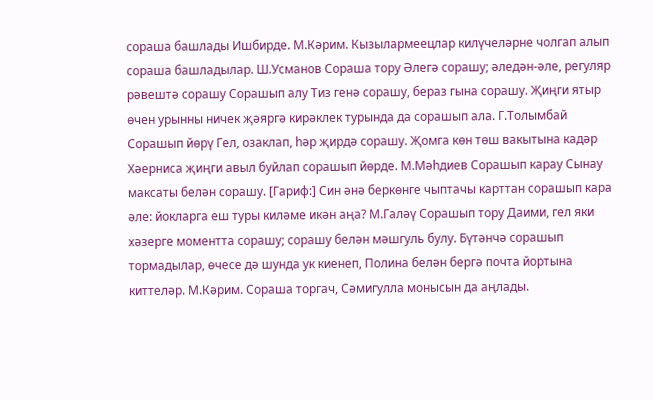сораша башлады Ишбирде. М.Кәрим. Кызылармеецлар килүчеләрне чолгап алып сораша башладылар. Ш.Усманов Сораша тору Әлегә сорашу; әледән-әле, регуляр рәвештә сорашу Сорашып алу Тиз генә сорашу, бераз гына сорашу. Җиңги ятыр өчен урынны ничек җәяргә кирәклек турында да сорашып ала. Г.Толымбай Сорашып йөрү Гел, озаклап, һәр җирдә сорашу. Җомга көн төш вакытына кадәр Хәерниса җиңги авыл буйлап сорашып йөрде. М.Мәһдиев Сорашып карау Сынау максаты белән сорашу. [Гариф:] Син әнә беркөнге чыптачы карттан сорашып кара әле: йокларга еш туры киләме икән аңа? М.Галәү Сорашып тору Даими, гел яки хәзерге моментта сорашу; сорашу белән мәшгуль булу. Бүтәнчә сорашып тормадылар, өчесе дә шунда ук киенеп, Полина белән бергә почта йортына киттеләр. М.Кәрим. Сораша торгач, Сәмигулла монысын да аңлады.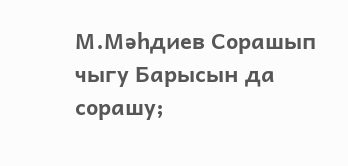М.Мәһдиев Сорашып чыгу Барысын да сорашу;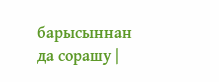барысыннан да сорашу |